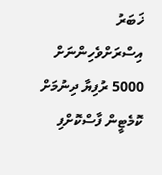ޚަބަރު
އިސްރަށްވެހިންނަށް 5000 ރުފިޔާ ދިނުމަށް ކޮމެޓީން ފާސްކޮށްފި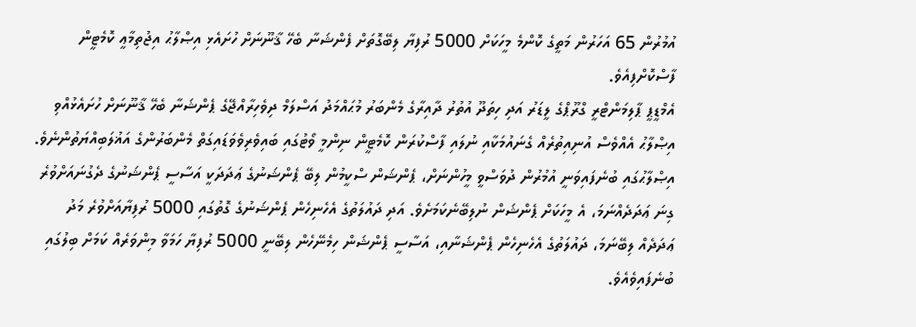އުމުރުން 65 އަހަރުން މަތީގެ ކޮންމެ މީހަކަށް 5000 ރުފިޔާ ލިބޭގޮތަށް ފެންޝަނާ ބެހޭ ޤާނޫނަށް ހުށައެޅި އިޞްލާޙު އިޖުތިމާޢީ ކޮމެޓީން ފާސްކޮށްފިއެވެ.
އެމްޑީޕީ ޕާލިމަންޓްރީ ގްރޫޕްގެ ލީޑަރު އަދި ހިތަދޫ އުތުރު ދާއިރާގެ މެންބަރު މުޙައްމަދު އަސްލަމް ދިވެހިރާއްޖޭގެ ޕެންޝަނާ ބެހޭ ޤާނޫނަށް ހުށައެޅުއްވި އިޞްލާޙު އެއްވެސް އުނިއިތުރެއް ގެނައުމަކާއި ނުލައި ފާސްކުރަން ކޮމެޓީން ނިންމީ ވޯޓުގައި ބައިވެރިވެވަޑައިގަތް މެންބަރުންގެ އަޣުލަބިއްޔަތުންނެވެ.
އިޞްލާޙުގައި ބުނެފައިވަނީ އުމުރުން ދުވަސްވީ މީހުންނަށް، ޕެންޝަން ސްކީމުން ލިބޭ ޕެންޝަނުގެ ޢަދަދަކީ އަސާސީ ޕެންޝަނުގެ ދެގުނައަށްވުރެ ގިނަ ޢަދަދެއްނަމަ، އެ މީހަކަށް ޕެންޝަން ނުލިބޭނެކަމަށެވެ. އަދި ދައުލަތުގެ އެހެނިހެން ޕެންޝަނުގެ ގޮތުގައި 5000 ރުފިޔާއަށްވުރެ މަދު ޢަދަދެއް ލިބޭނަމަ، ދައުލަތުގެ އެހެނިހެން ޕެންޝަނާއި، އަސާސީ ޕެންޝަން ހިމެނޭހެން ލިބޭނީ 5000 ރުފިޔާ ހަމަވާ މިންވަރެއް ކަމަށް ބިލުގައި ބުނެފައިވެއެވެ.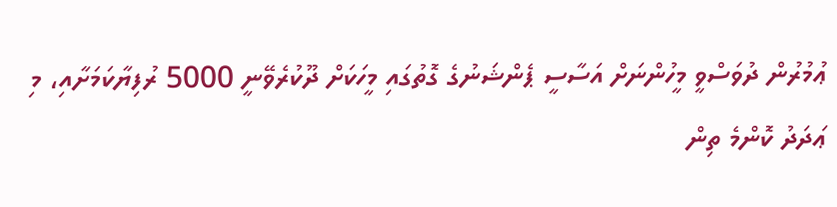ޢުމުރުން ދުވަސްވީ މީހުންނަށް އަސާސީ ޕެންޝަނުގެ ގޮތުގައި މީހަކަށް ދޫކުރެވޭނީ 5000 ރުފިޔާކަމަށާއި، މި ޢަދަދު ކޮންމެ ތިން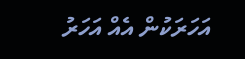އަހަރަކުން އެއް އަހަރު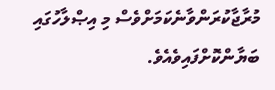މުރާޖާކުރަންވާނެކަމަށްވެސް މި އިޞްލާހުގައި ބަޔާންކޮށްފައިވެއެވެ.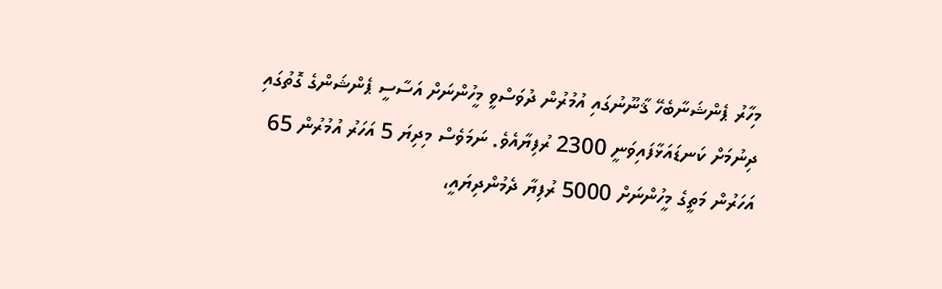މިހާރު ޕެންޝަނާބެހޭ ޤާނޫނުގައި އުމުރުން ދުވަސްވީ މީހުންނަށް އަސާސީ ޕެންޝަންގެ ގޮތުގައި ދިނުމަށް ކަނޑައަޅާފައިވަނީ 2300 ރުފިޔާއެވެ. ނަމަވެސް މިދިޔަ 5 އަހަރު އުމުރުން 65 އަހަރުން މަތީގެ މީހުންނަށް 5000 ރުފިޔާ ދެމުންދިޔައީ،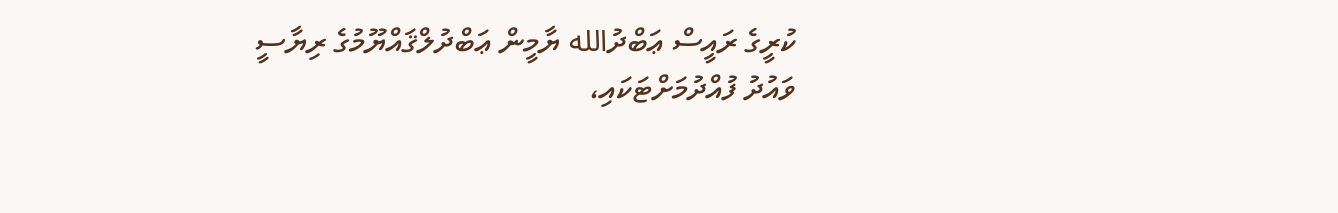ކުރީގެ ރައީސް ޢަބްދުالله ޔާމީން ޢަބްދުލްޤައްޔޫމުގެ ރިޔާސީ ވައުދު ފުއްދުމަށްޓަކައި،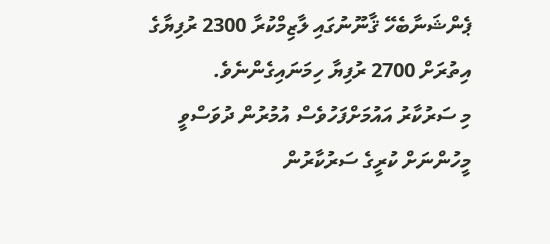ޕެންޝަނާބެހޭ ޤާނޫނުގައި ލާޒިމްކުރާ 2300 ރުފިޔާގެ އިތުރަށް 2700 ރުފިޔާ ހިމަނައިގެންނެވެ.
މި ސަރުކާރު އައުމަށްފަހުވެސް އުމުރުން ދުވަސްވީ މީހުންނަށް ކުރީގެ ސަރުކާރުން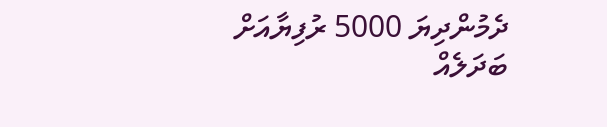ދެމުންދިޔަ 5000 ރުފިޔާއަށް ބަދަލެއް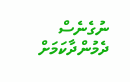ނުގެނެސް ދެމުންދާކަމަށް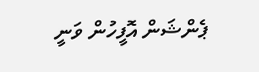ޕެންޝަން އޮފީހުން ވަނީ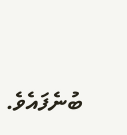ބުނެފައެވެ.